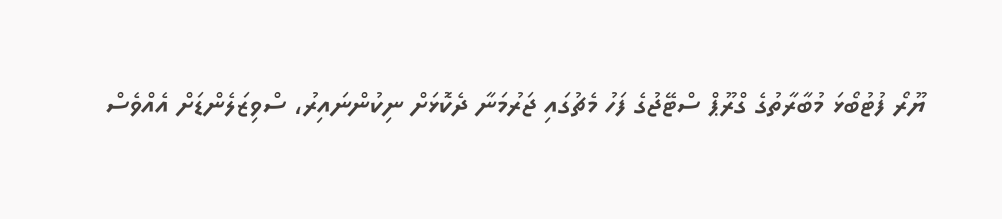ޔޫރޯ ފުޓުބޯޅަ މުބާރާތުގެ ގްރޫޕް ސްޓޭޖުގެ ފަހު މެޗުގައި ޖަރުމަނާ ދެކޮޅަށް ނިކުންނައިރު، ސްވިޒަލެންޑަށް އެއްވެސް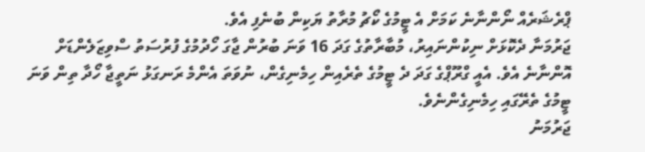ޕްރެޝަރެއް ނޯންނާނެ ކަމަށް އެ ޓީމުގެ ކޯޗު މުރާތު ޔަކިން ބުނެފި އެވެ.
ޖަރުމަނާ ދެކޮޅަށް ނިކުންނައިރު، މުބާރާތުގެ ގަދަ 16 ވަނަ ބުރުން ޖާގަ ހޯދުމުގެ ފުރުސަތު ސްވިޒަލެންޑަށް އޮންނާނެ އެވެ. އެއީ ގްރޫޕްގެ ގަދަ ދެ ޓީމުގެ ތެރެއިން ހިމެނިގެން، ނުވަތަ އެންމެ ރަނގަޅު ނަތީޖާ ހޯދާ ތިން ވަނަ ޓީމުގެ ތެރޭގައި ހިމެނިގެންނެވެ.
ޖަރުމަނު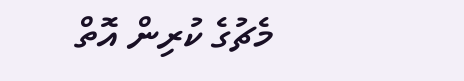މެޗުގެ ކުރިން އޮތް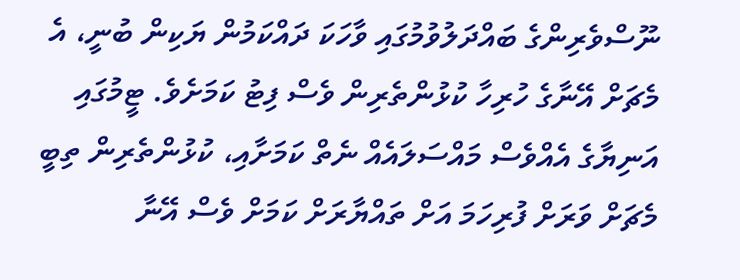ނޫސްވެރިންގެ ބައްދަލުވުމުގައި ވާހަކަ ދައްކަމުން ޔަކިން ބުނީ، އެ މެޗަށް އޭނާގެ ހުރިހާ ކުޅުންތެރިން ވެސް ފިޓު ކަމަށެވެ. ޓީމުގައި އަނިޔާގެ އެއްވެސް މައްސަލައެއް ނެތް ކަމަށާއި، ކުޅުންތެރިން ތިބީ މެޗަށް ވަރަށް ފުރިހަމަ އަށް ތައްޔާރަށް ކަމަށް ވެސް އޭނާ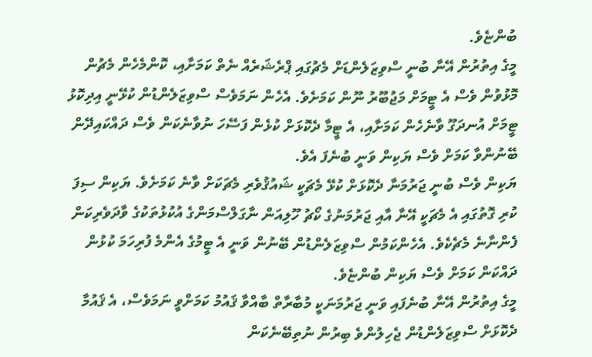ބުންޏެވެ.
މީގެ އިތުރުން އޭނާ ބުނީ ސްވިޒަލެންޑަށް މެޗުގައި ޕްރެޝަރެއް ނެތް ކަމަށާއި، ކޮންމެހެން މެޗުން މޮޅުވުން ވެސް އެ ޓީމަށް މަޖުބޫރު ނޫން ކަމަށެވެ. އެހެން ނަމަވެސް ސްވިޒަލެންޑުން ކުޅޭނީ އިދިކޮޅު ޓީމަށް އުނދަގޫ ވާނެހެން ކަމަށާއި، އެ ޓީމާ ދެކޮޅަށް ކުޅެން ފަސޭހަ ނުވާނެކަން ވެސް ދައްކައިދޭން ބޭނުންވާ ކަމަށް ވެސް ޔަކިން ވަނީ ބުނެފަ އެވެ.
ޔަކިން ވެސް ބުނީ ޖަރުމަނާ ދެކޮޅަށް ކުޅޭ މެޗަކީ ޝައުޤުވެރި މެޗަކަށް ވާނެ ކަމަށެވެ. ޔަކިން ސިފަ ކުރި ގޮތުގައި އެ މެޗަކީ އޭނާ އާއި ޖަރުމަނުގެ ކޯޗު ހޫލިއަން ނާގަލްސްމަންގެ އުކުޅުތަކުގެ ވާދަވެރިކަން ފެންނާނެ މެޗެކެވެ. އެހެންކަމުން ސްވިޒަލެންޑުން ބޭނުން ވަނީ އެ ޓީމުގެ އެންމެ ފުރިހަމަ ކުޅުން ދައްކަން ކަމަށް ވެސް ޔަކިން ބުންޏެވެ.
މީގެ އިތުރުން އޭނާ ބުނެފައި ވަނީ ޖަރުމަނަކީ މުބާރާތް ބާއްވާ ޤައުމު ކަމަށްވީ ނަމަވެސް، އެ ޤައުމާ ދެކޮޅަށް ސްވިޒަލެންޑުން ޖެހިލުންވެ ބިރުން ނުތިބޭނެކަން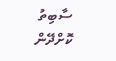ސާބިތު ކޮށްދޭން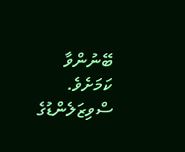ބޭނުންވާ ކަމަށެވެ. ސްވިޒަލެންޑުގެ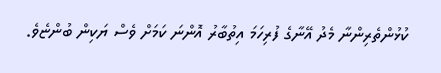ކުޅުންތެރިންނާ މެދު އޭނާގެ ފުރިހަމަ އިތުބާރު އޮންނަ ކަމަށް ވެސް ޔަކިން ބުންޏެވެ.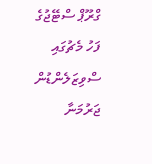ގްރޫޕް ސްޓޭޖުގެ ފަހު މެޗުގައި ސްވިޒަލެންޑުން ޖަރުމަނާ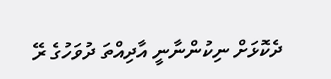ދެކޮޅަށް ނިކުންނާނީ އާދިއްތަ ދުވަހުގެ ރޭ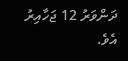ދަންވަރު 12 ޖަހާއިރު އެވެ.